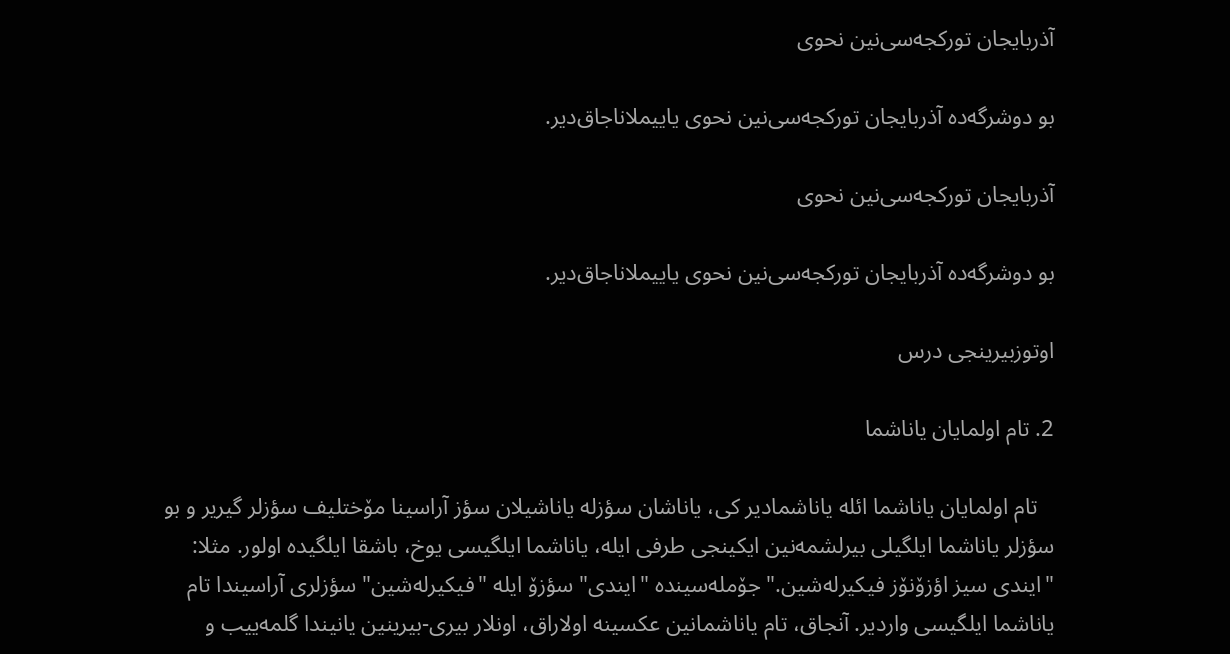آذربایجان تورکجه‌سی‌نین نحوی

بو دوشرگه‌ده آذربایجان تورکجه‌سی‌نین نحوی یاییملاناجاق‌دیر.

آذربایجان تورکجه‌سی‌نین نحوی

بو دوشرگه‌ده آذربایجان تورکجه‌سی‌نین نحوی یاییملاناجاق‌دیر.

اوتوزبیرینجی درس

2. تام اولمایان یاناشما

   تام اولمایان یاناشما ائله یاناشمادیر کى، یاناشان سؤزله یاناشیلان سؤز آراسینا مۆختلیف سؤزلر گیریر و بو سؤزلر یاناشما ایلگیلى بیرلشمه‌نین ایکینجى طرفى ایله، یاناشما ایلگیسى یوخ، باشقا ایلگیده اولور. مثلا: "ایندى سیز اؤزۆنۆز فیکیرله‌شین." جۆمله‌سینده "ایندى" سؤزۆ ایله "فیکیرله‌شین" سؤزلرى آراسیندا تام یاناشما ایلگیسى واردیر. آنجاق، تام یاناشمانین عکسینه اولاراق، اونلار بیرى-بیرینین یانیندا گلمه‌ییب و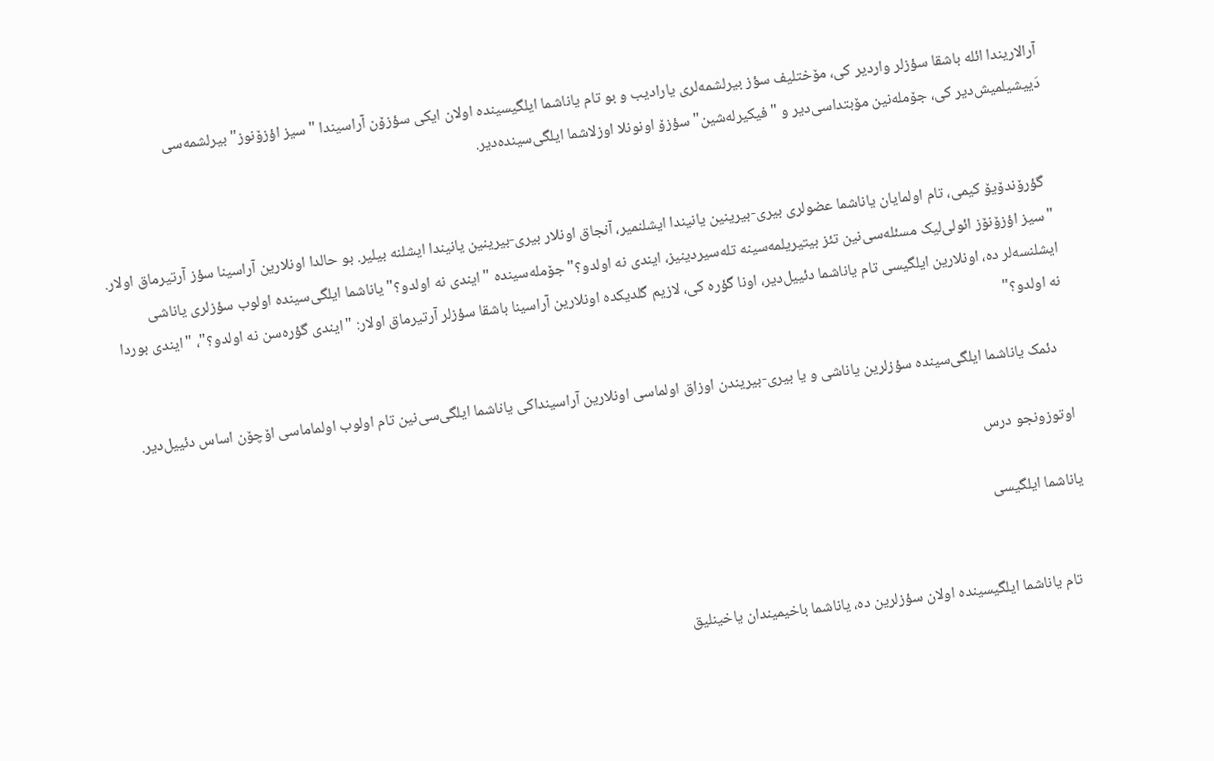آرالاریندا ائله باشقا سؤزلر واردیر کى، مۆختلیف سؤز بیرلشمه‌لرى یارادیب و بو تام یاناشما ایلگیسینده اولان ایکى سؤزۆن آراسیندا "سیز اؤزۆنوز" بیرلشمه‌سى دَییشیلمیش‌دیر کى، جۆمله‌نین مۆبتداسی‌دیر و "فیکیرله‌شین" سؤزۆ اونونلا اوزلاشما ایلگی‌سینده‌دیر.


  گؤرۆندۆیۆ کیمى، تام اولمایان یاناشما عضولرى بیرى-بیرینین یانیندا ایشلنمیر، آنجاق اونلار بیرى-بیرینین یانیندا ایشلنه بیلیر. بو حالدا اونلارین آراسینا سؤز آرتیرماق اولار. "سیز اؤزۆنۆز ائولی‌لیک مسئله‌سی‌نین تئز بیتیریلمه‌سینه تله‌سیردینیز، ایندى نه اولدو؟" جۆمله‌سینده "ایندى نه اولدو؟" یاناشما ایلگی‌سینده اولوب سؤزلرى یاناشى ایشلنسه‌لر ده، اونلارین ایلگیسى تام یاناشما دئییل‌دیر، اونا گؤره کى، لازیم گلدیکده اونلارین آراسینا باشقا سؤزلر آرتیرماق اولار: "ایندى گؤره‌سن نه اولدو؟"، "ایندى بوردا نه اولدو؟"

   دئمک یاناشما ایلگی‌سینده سؤزلرین یاناشى و یا بیرى-بیریندن اوزاق اولماسى اونلارین آراسینداکى یاناشما ایلگی‌سی‌نین تام اولوب اولماماسى اۆچۆن اساس دئییل‌دیر.

اوتوزونجو درس

یاناشما ایلگیسی


   تام یاناشما ایلگیسینده اولان سؤزلرین ده، یاناشما باخیمیندان یاخینلیق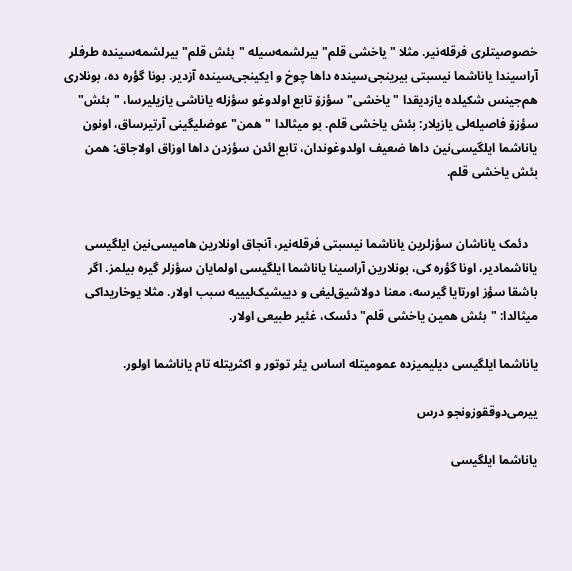خصوصیتلرى فرقله‌نیر. مثلا "یاخشى قلم" بیرلشمه‌سیله "بئش قلم" بیرلشمه‌سینده طرفلر آراسیندا یاناشما نیسبتى بیرینجی‌سینده داها چوخ و ایکینجی‌سینده آزدیر. بونا گؤره ده، بونلارى هم‌جینس شکیلده یازدیقدا "یاخشى" سؤزۆ تابع اولدوغو سؤزله یاناشى یازیلیرسا، "بئش" سؤزۆ فاصیله‌لى یازیلار: بئش یاخشى قلم. بو میثالدا "همن" عوضلیگینى آرتیرساق، اونون یاناشما ایلگیسی‌نین داها ضعیف اولدوغوندان، تابع ائدن سؤزدن داها اوزاق اولاجاق: همن بئش یاخشى قلم.


   دئمک یاناشان سؤزلرین یاناشما نیسبتى فرقله‌نیر، آنجاق اونلارین هامیسی‌نین ایلگیسى یاناشمادیر، اونا گؤره کى، بونلارین آراسینا یاناشما ایلگیسى اولمایان سؤزلر گیره بیلمز. اگر باشقا سؤز اورتایا گیرسه، معنا دولاشیق‌لیغى و دییشیک‌لیییه سبب اولار. مثلا یوخاریداکى میثالدا: "بئش همین یاخشى قلم" دئسک، غئیر طبیعى اولار.

یاناشما ایلگیسى دیلیمیزده عمومیتله اساس یئر توتور و اکثریتله تام یاناشما اولور.

ییرمی‌دوققوزونجو درس

یاناشما ایلگیسی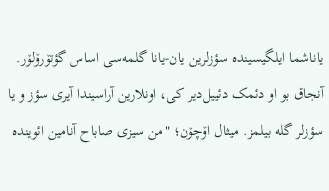یاناشما ایلگیسینده سؤزلرین یان-یانا گلمه‌سى اساس گؤتۆرۆلۆر. آنجاق بو او دئمک دئییل‌دیر کى، اونلارین آراسیندا آیرى سؤز و یا سؤزلر گله بیلمز. میثال اۆچۆن؛ "من سیزى صاباح آنامین ائوینده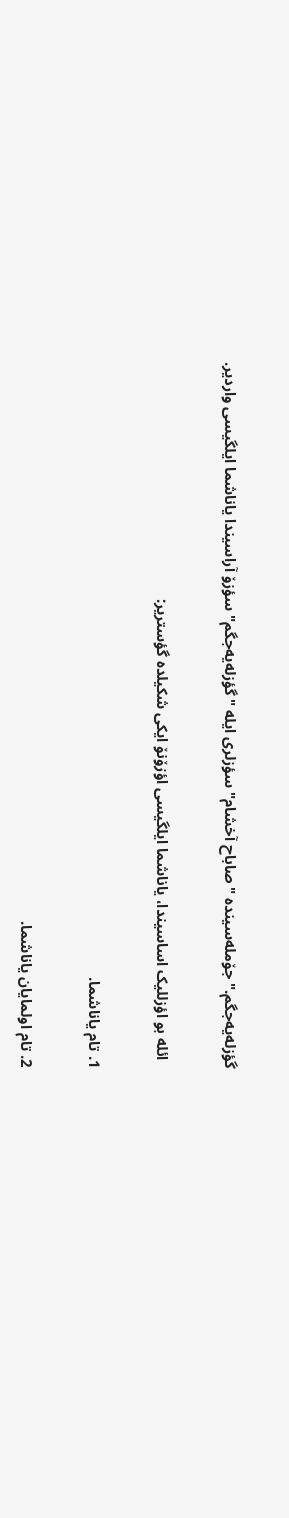گؤزله‌یه‌جگم." جۆمله‌سینده "صاباح آخشام" سؤزلرى ایله "گؤزله‌یه‌جگم" سؤزۆ آراسیندا یاناشما ایلگیسى واردیر.

  ائله بو اؤزللیک اساسیندا، یاناشما ایلگیسى اؤزۆنۆ ایکى شکیلده گؤستریر:

1. تام یاناشما.

2. تام اولمایان یاناشما.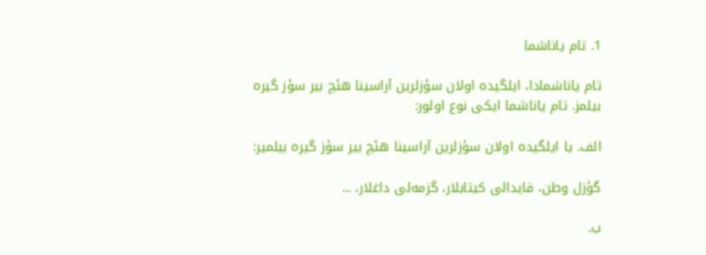1. تام یاناشما

تام یاناشمادا، ایلگیده اولان سؤزلرین آراسینا هئچ بیر سؤز گیره بیلمز. تام یاناشما ایکى نوع اولور:

الف. یا ایلگیده اولان سؤزلرین آراسینا هئچ بیر سؤز گیره بیلمیر:

گؤزل وطن، قایدالى کیتابلار، گزمه‌لى داغلار، ...

ب.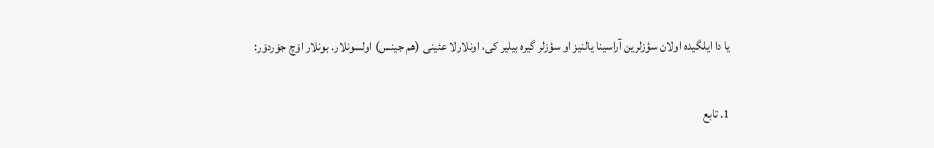یا دا ایلگیده اولان سؤزلرین آراسینا یالنیز او سؤزلر گیره بیلیر کى، اونلارلا عئینى (هم جینس) اولسونلار. بونلار اۆچ جۆردۆر:

1. تابع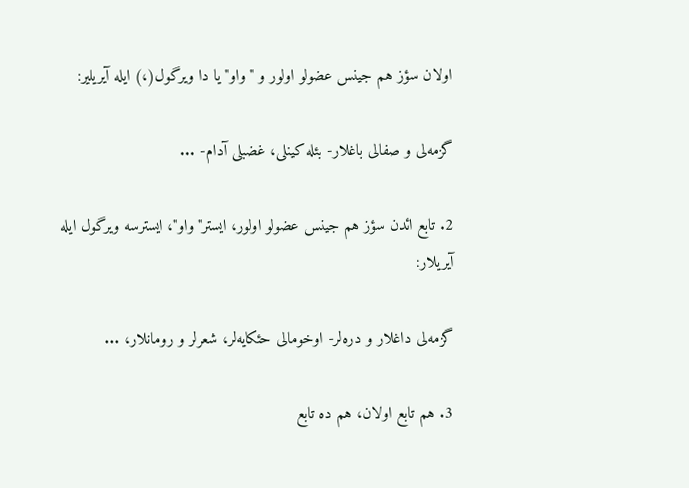اولان سؤز هم جینس عضولو اولور و "واو" یا دا ویرگول(،) ایله آیریلیر:

گزمه‌لى و صفالى باغلار- بئله کینلى، غضبلى آدام- ...

2. تابع ائدن سؤز هم جینس عضولو اولور، ایستر"واو"، ایسترسه ویرگول ایله آیریلار:

گزمه‌لى داغلار و دره‌لر- اوخومالى حئکایه‌لر، شعرلر و رومانلار، ...

3. هم تابع اولان، هم ده تابع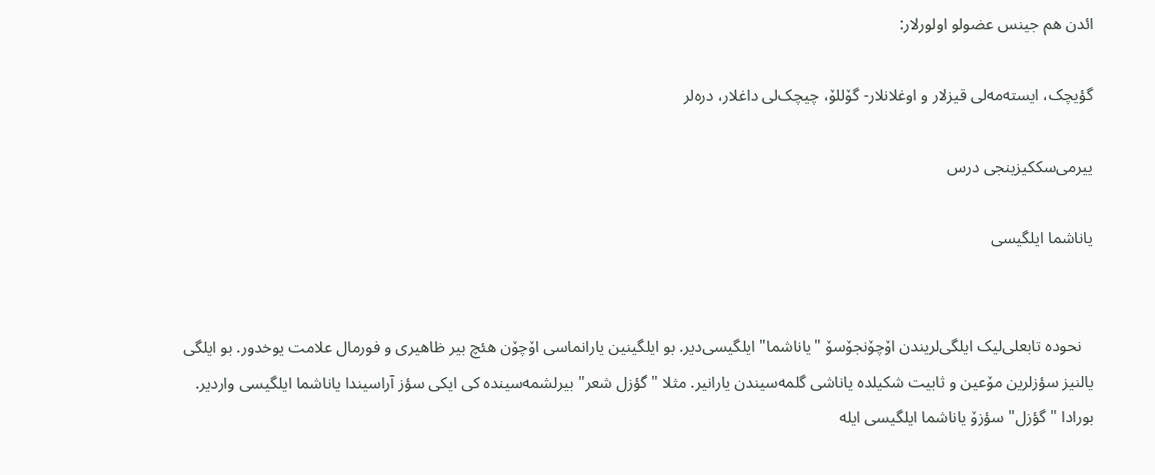ائدن هم جینس عضولو اولورلار:

گؤیچک، ایسته‌مه‌لى قیزلار و اوغلانلار- گۆللۆ، چیچک‌لى داغلار، دره‌لر

ییرمی‌سککیزینجی درس

یاناشما ایلگیسی


   نحوده تابعلى‌لیک ایلگی‌لریندن اۆچۆنجۆسۆ "یاناشما" ایلگیسی‌دیر. بو ایلگینین یارانماسى اۆچۆن هئچ بیر ظاهیرى و فورمال علامت یوخدور. بو ایلگی یالنیز سؤزلرین مۆعین و ثابیت شکیلده یاناشى گلمه‌سیندن یارانیر. مثلا "گؤزل شعر" بیرلشمه‌سینده کى ایکى سؤز آراسیندا یاناشما ایلگیسى واردیر. بورادا "گؤزل" سؤزۆ یاناشما ایلگیسى ایله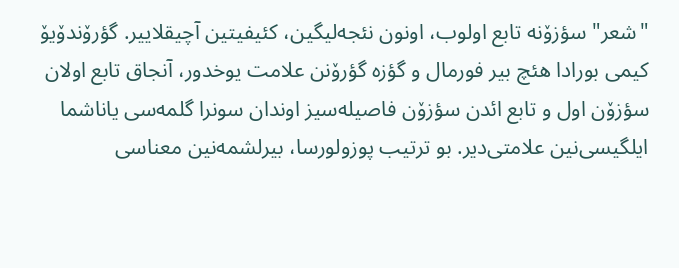"شعر" سؤزۆنه تابع اولوب، اونون نئجه‌لیگین، کئیفیتین آچیقلاییر. گؤرۆندۆیۆ کیمى بورادا هئچ بیر فورمال و گؤزه گؤرۆنن علامت یوخدور، آنجاق تابع اولان سؤزۆن اول و تابع ائدن سؤزۆن فاصیله‌سیز اوندان سونرا گلمه‌سى یاناشما ایلگیسی‌نین علامتی‌دیر. بو ترتیب پوزولورسا، بیرلشمه‌نین معناسى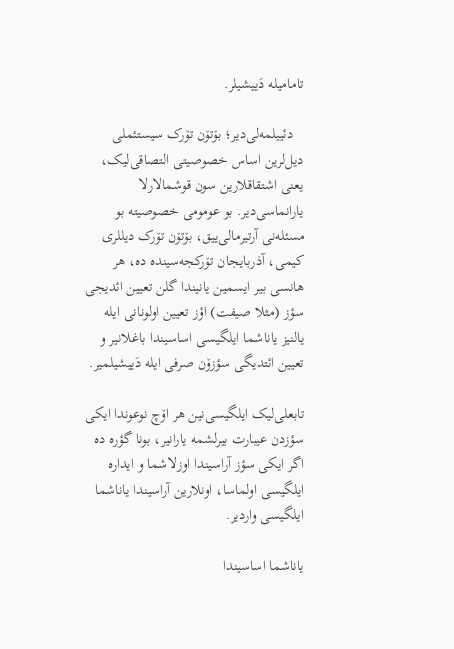تامامیله دَییشیلر.

   دئییلمه‌لی‌دیر؛ بۆتۆن تۆرک سیستئملى دیل‌لرین اساس خصوصیتى التصاقى‌لیک، یعنى اشتقاقلارین سون قوشمالارلا یارانماسی‌دیر. بو عومومى خصوصیته بو مسئله‌نى آرتیرمالی‌ییق، بۆتۆن تۆرک دیللرى کیمى، آذربایجان تۆرکجه‌سینده ده، هر هانسى بیر ایسمین یانیندا گلن تعیین ائدیجى سؤز (مثلا صیفت) اؤز تعیین اولونانى ایله یالنیز یاناشما ایلگیسى اساسیندا باغلانیر و تعیین ائتدیگى سؤزۆن صرفى ایله دَییشیلمیر.

تابعلى‌لیک ایلگیسی‌نین هر اۆچ نوعوندا ایکى سؤزدن عیبارت بیرلشمه یارانیر، بونا گؤره ده اگر ایکى سؤز آراسیندا اوزلاشما و ایداره ایلگیسى اولماسا، اونلارین آراسیندا یاناشما ایلگیسى واردیر.

یاناشما اساسیندا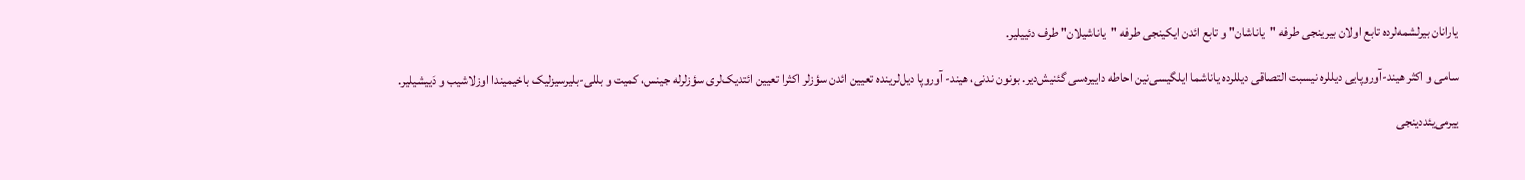یارانان بیرلشمه‌لرده تابع اولان بیرینجى طرفه "یاناشان" و تابع ائدن ایکینجى طرفه "یاناشیلان" طرف دئییلیر.

سامى و اکثر هیند-آوروپایى دیللره نیسبت التصاقى دیللرده یاناشما ایلگیسی‌نین احاطه داییره‌سى گئنیش‌دیر. بونون ندنى، هیند- آوروپا دیل‌لرینده تعیین ائدن سؤزلر اکثرا تعیین ائتدیک‌لرى سؤزلرله جینس، کمیت و بللى-بلیرسیزلیک باخیمیندا اوزلاشیب و دَییشیلیر.

ییرمی‌یئددینجی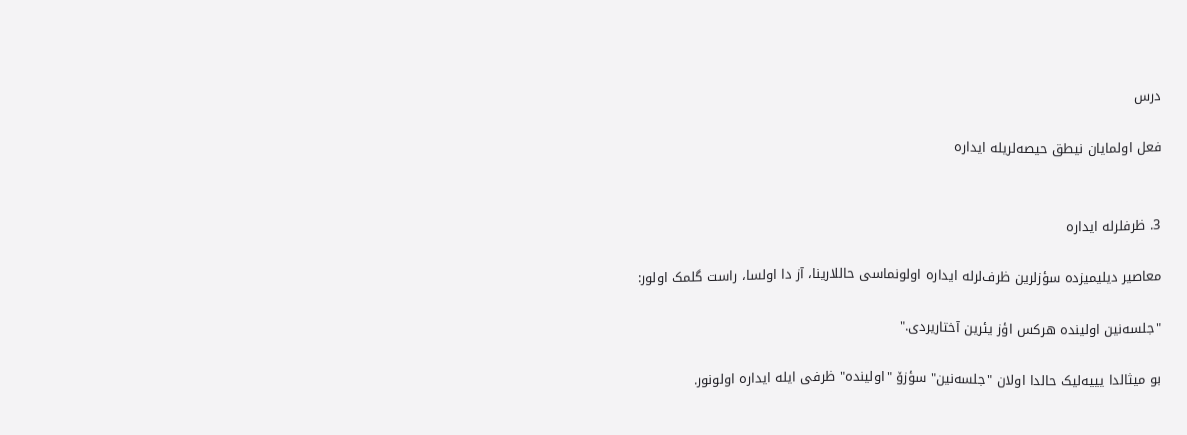درس

فعل اولمایان نیطق حیصه‌لریله ایداره


3. ظرفلرله ایداره

معاصیر دیلیمیزده سؤزلرین ظرف‌لرله ایداره اولونماسى حاللارینا، آز دا اولسا، راست گلمک اولور:

"جلسه‌نین اولینده هرکس اؤز یئرین آختاریردى."

بو میثالدا یییه‌لیک حالدا اولان "جلسه‌نین" سؤزۆ "اولینده" ظرفى ایله ایداره اولونور.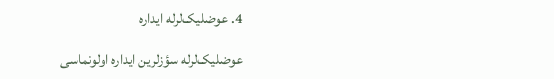4. عوضلیک‌لرله ایداره

عوضلیک‌لرله سؤزلرین ایداره اولونماسى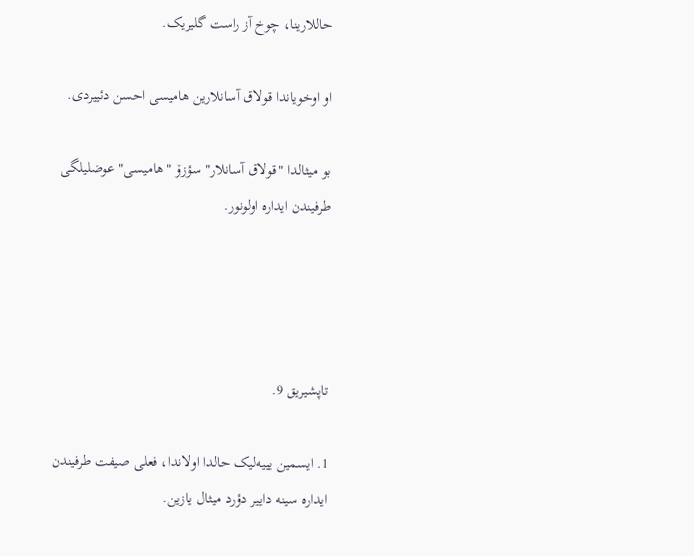حاللارینا، چوخ آز راست گلیریک.

او اوخویاندا قولاق آسانلارین هامیسى احسن دئییردى.

بو میثالدا "قولاق آسانلار" سؤزۆ "هامیسى" عوضلیلگى طرفیندن ایداره اولونور.




تاپشیریق 9.

1. ایسمین یییه‌لیک حالدا اولاندا، فعلى صیفت طرفیندن ایداره سینه داییر دؤرد میثال یازین.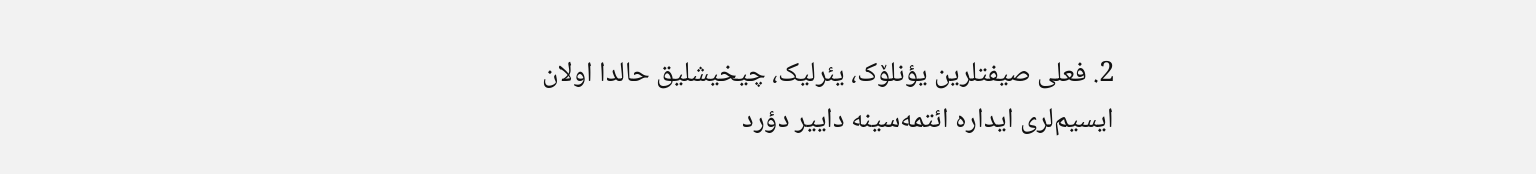2. فعلى صیفتلرین یؤنلۆک، یئرلیک، چیخیشلیق حالدا اولان ایسیم‌لرى ایداره ائتمه‌سینه داییر دؤرد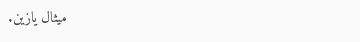میثال یازین.